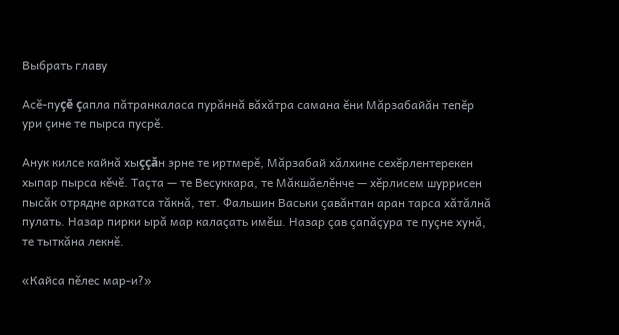Выбрать главу

Асĕ-пуçĕ çапла пăтранкаласа пурăннă вăхăтра самана ĕни Мăрзабайăн тепĕр ури çине те пырса пусрĕ.

Анук килсе кайнă хыççăн эрне те иртмерĕ, Мăрзабай хăлхине сехĕрлентерекен хыпар пырса кĕчĕ. Таçта — те Весуккара, те Мăкшăелĕнче — хĕрлисем шуррисен пысăк отрядне аркатса тăкнă, тет. Фальшин Васьки çавăнтан аран тарса хăтăлнă пулать. Назар пирки ырă мар калаçать имĕш. Назар çав çапăçура те пуçне хунă, те тыткăна лекнĕ.

«Кайса пĕлес мар-и?»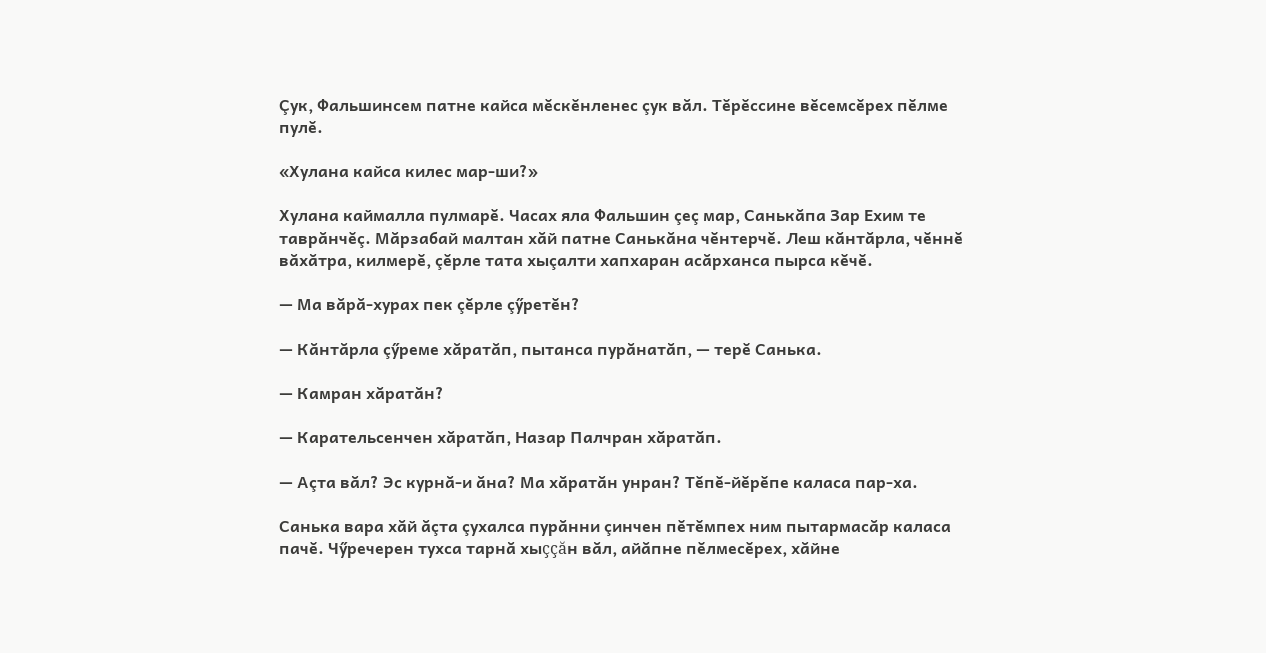Çук, Фальшинсем патне кайса мĕскĕнленес çук вăл. Тĕрĕссине вĕсемсĕрех пĕлме пулĕ.

«Хулана кайса килес мар-ши?»

Хулана каймалла пулмарĕ. Часах яла Фальшин çеç мар, Санькăпа Зар Ехим те таврăнчĕç. Мăрзабай малтан хăй патне Санькăна чĕнтерчĕ. Леш кăнтăрла, чĕннĕ вăхăтра, килмерĕ, çĕрле тата хыçалти хапхаран асăрханса пырса кĕчĕ.

— Ма вăрă-хурах пек çĕрле çӳретĕн?

— Кăнтăрла çӳреме хăратăп, пытанса пурăнатăп, — терĕ Санька.

— Камран хăратăн?

— Карательсенчен хăратăп, Назар Палчран хăратăп.

— Аçта вăл? Эс курнă-и ăна? Ма хăратăн унран? Тĕпĕ-йĕрĕпе каласа пар-ха.

Санька вара хăй ăçта çухалса пурăнни çинчен пĕтĕмпех ним пытармасăр каласа пачĕ. Чӳречерен тухса тарнă хыççăн вăл, айăпне пĕлмесĕрех, хăйне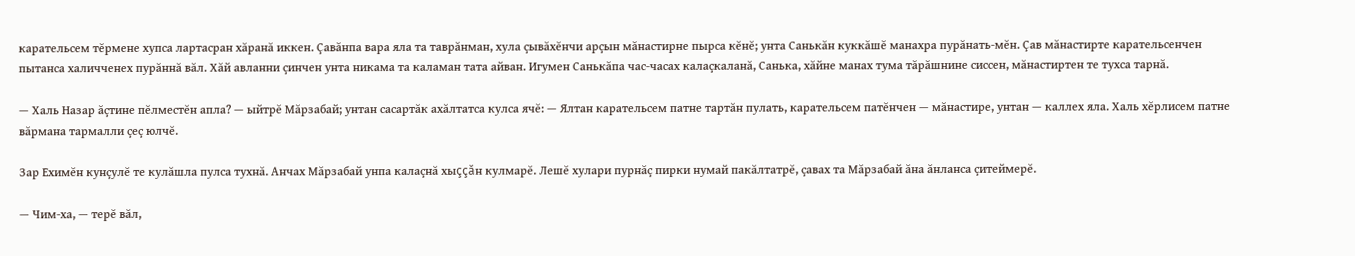карательсем тĕрмене хупса лартасран хăранă иккен. Çавăнпа вара яла та таврăнман, хула çывăхĕнчи арçын мăнастирне пырса кĕнĕ; унта Санькăн куккăшĕ манахра пурăнать-мĕн. Çав мăнастирте карательсенчен пытанса халичченех пурăннă вăл. Хăй авланни çинчен унта никама та каламан тата айван. Игумен Санькăпа час-часах калаçкаланă, Санька, хăйне манах тума тăрăшнине сиссен, мăнастиртен те тухса тарнă.

— Халь Назар ăçтине пĕлместĕн апла? — ыйтрĕ Мăрзабай; унтан сасартăк ахăлтатса кулса ячĕ: — Ялтан карательсем патне тартăн пулать, карательсем патĕнчен — мăнастире, унтан — каллех яла. Халь хĕрлисем патне вăрмана тармалли çеç юлчĕ.

Зар Ехимĕн кунçулĕ те кулăшла пулса тухнă. Анчах Мăрзабай унпа калаçнă хыççăн кулмарĕ. Лешĕ хулари пурнăç пирки нумай пакăлтатрĕ, çавах та Мăрзабай ăна ăнланса çитеймерĕ.

— Чим-ха, — терĕ вăл,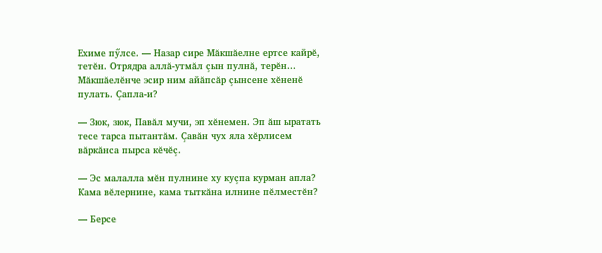Ехиме пӳлсе. — Назар сире Мăкшăелне ертсе кайрĕ, тетĕн. Отрядра аллă-утмăл çын пулнă, терĕн… Мăкшăелĕнче эсир ним айăпсăр çынсене хĕненĕ пулать. Çапла-и?

— Зюк, зюк, Павăл мучи, эп хĕнемен. Эп ăш ыратать тесе тарса пытантăм. Çавăн чух яла хĕрлисем вăркăнса пырса кĕчĕç.

— Эс малалла мĕн пулнине ху куçпа курман апла? Кама вĕлернине, кама тыткăна илнине пĕлместĕн?

— Берсе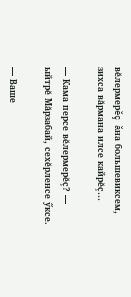вĕлермерĕç ăна большевиксем, зихса вăрмана илсе кайрĕç…

— Кама персе вĕлермерĕç? — ыйтрĕ Мăрзабай, сехĕрленсе ӳксе.

— Ваше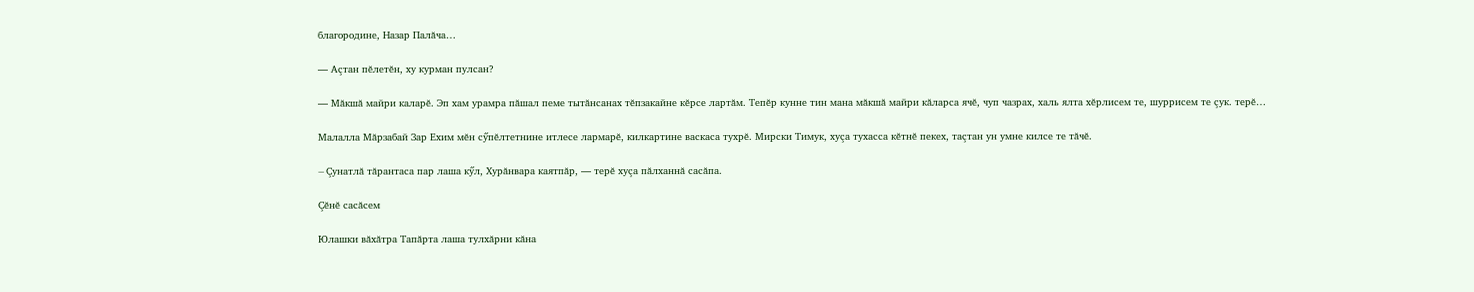благородине, Назар Палăча…

— Аçтан пĕлетĕн, ху курман пулсан?

— Мăкшă майри каларĕ. Эп хам урамра пăшал пеме тытăнсанах тĕпзакайне кĕрсе лартăм. Тепĕр кунне тин мана мăкшă майри кăларса ячĕ, чуп чазрах, халь ялта хĕрлисем те, шуррисем те çук. терĕ…

Малалла Мăрзабай Зар Ехим мĕн сӳпĕлтетнине итлесе лармарĕ, килкартине васкаса тухрĕ. Мирски Тимук, хуçа тухасса кĕтнĕ пекех, таçтан ун умне килсе те тăчĕ.

— Çунатлă тăрантаса пар лаша кӳл, Хурăнвара каятпăр, — терĕ хуçа пăлханнă сасăпа.

Çĕнĕ сасăсем

Юлашки вăхăтра Тапăрта лаша тулхăрни кăна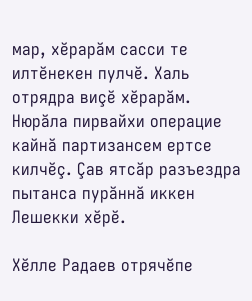мар, хĕрарăм сасси те илтĕнекен пулчĕ. Халь отрядра виçĕ хĕрарăм. Нюрăла пирвайхи операцие кайнă партизансем ертсе килчĕç. Çав ятсăр разъездра пытанса пурăннă иккен Лешекки хĕрĕ.

Хĕлле Радаев отрячĕпе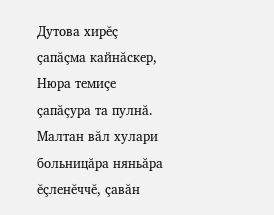Дутова хирĕç çапăçма кайнăскер, Нюра темиçе çапăçура та пулнă. Малтан вăл хулари больницăра няньăра ĕçленĕччĕ, çавăн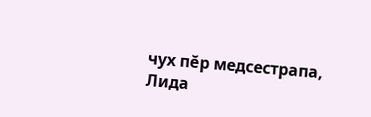чух пĕр медсестрапа, Лида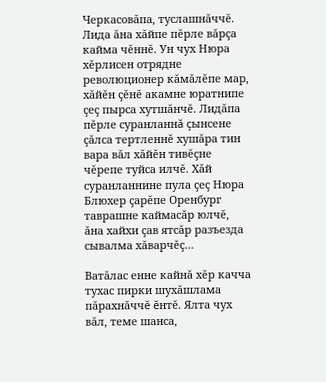Черкасовăпа, туслашнăччĕ. Лида ăна хăйпе пĕрле вăрçа кайма чĕннĕ. Ун чух Нюра хĕрлисен отрядне революционер кăмăлĕпе мар, хăйĕн çĕнĕ акамне юратнипе çеç пырса хутшăнчĕ. Лидăпа пĕрле суранланнă çынсене çăлса тертленнĕ хушăра тин вара вăл хăйĕн тивĕçне чĕрепе туйса илчĕ. Хăй суранланнине пула çеç Нюра Блюхер çарĕпе Оренбург таврашне каймасăр юлчĕ, ăна хайхи çав ятсăр разъезда сывалма хăварчĕç…

Ватăлас енне кайнă хĕр качча тухас пирки шухăшлама пăрахнăччĕ ĕнтĕ. Ялта чух вăл, теме шанса,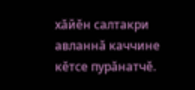хăйĕн салтакри авланнă каччине кĕтсе пурăнатчĕ.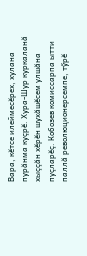Вара, кĕтсе илеймесĕрех, хулана пурăнма куçрĕ. Хура-Шур куркаланă хыççăн хĕрĕн шухăшĕсем улшăна пуçларĕç. Кобозев комиссарпа ытти паллă революционерсемпе, тӳрĕ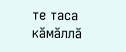те таса кăмăллă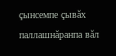çынсемпе çывăх паллашнăранпа вăл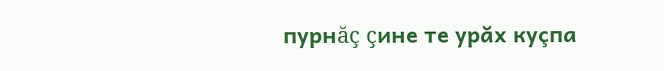пурнăç çине те урăх куçпа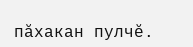пăхакан пулчĕ.